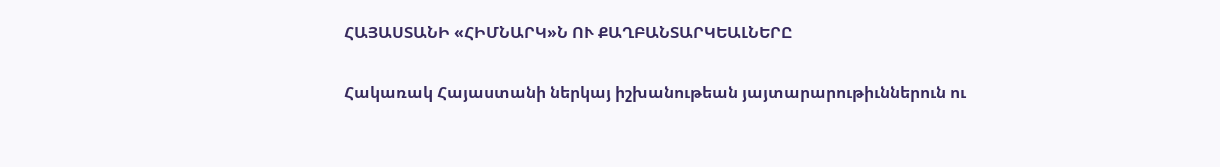ՀԱՅԱՍՏԱՆԻ «ՀԻՄՆԱՐԿ»Ն ՈՒ ՔԱՂԲԱՆՏԱՐԿԵԱԼՆԵՐԸ

Հակառակ Հայաստանի ներկայ իշխանութեան յայտարարութիւններուն ու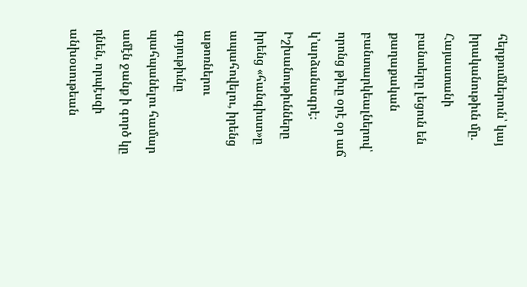հերքումներուն՝ կայ իրականութիւն մը. Հայաստանի բանտերը լեցուն են քաղաքական բանտարկեալներով՝ որոնց թիւը օրէ օր աճ կ՚արձանագրէ։ Իշխանութիւնները իրենց «հանգիստ»ը ապահովելու, իրենց աթոռներու գոյութիւնը պահպանելու համար ամէն ջանք ի գործ կը դնեն, որպէսզի անխօսութեան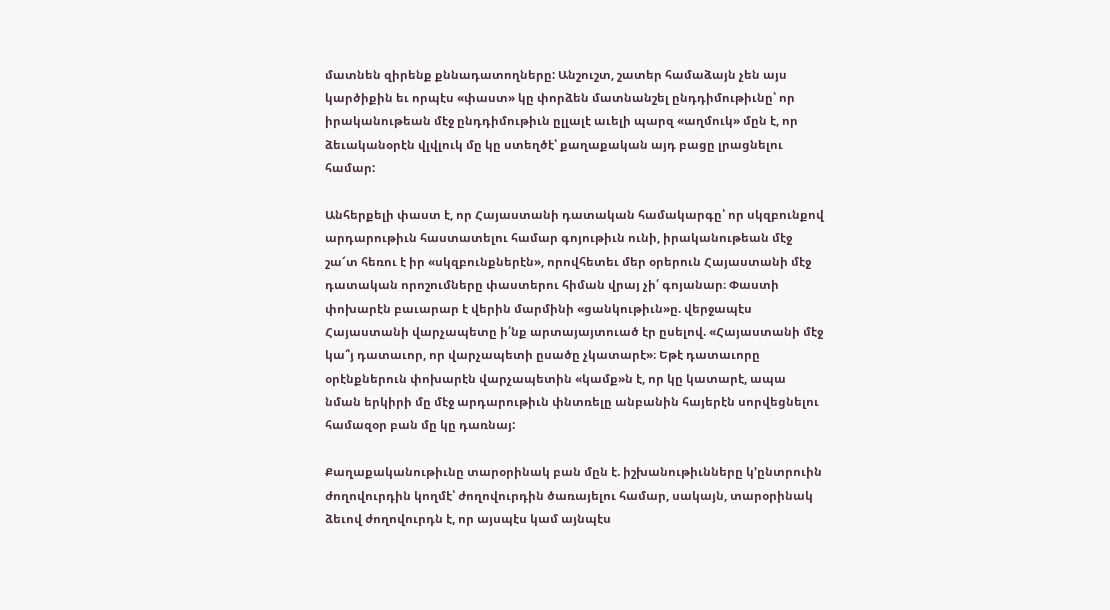մատնեն զիրենք քննադատողները: Անշուշտ, շատեր համաձայն չեն այս կարծիքին եւ որպէս «փաստ» կը փորձեն մատնանշել ընդդիմութիւնը՝ որ իրականութեան մէջ ընդդիմութիւն ըլլալէ աւելի պարզ «աղմուկ» մըն է, որ ձեւականօրէն վլվլուկ մը կը ստեղծէ՝ քաղաքական այդ բացը լրացնելու համար:

Անհերքելի փաստ է, որ Հայաստանի դատական համակարգը՝ որ սկզբունքով արդարութիւն հաստատելու համար գոյութիւն ունի, իրականութեան մէջ շա՜տ հեռու է իր «սկզբունքներէն», որովհետեւ մեր օրերուն Հայաստանի մէջ դատական որոշումները փաստերու հիման վրայ չի՛ գոյանար։ Փաստի փոխարէն բաւարար է վերին մարմինի «ցանկութիւն»ը. վերջապէս Հայաստանի վարչապետը ի՛նք արտայայտուած էր ըսելով. «Հայաստանի մէջ կա՞յ դատաւոր, որ վարչապետի ըսածը չկատարէ»։ Եթէ դատաւորը օրէնքներուն փոխարէն վարչապետին «կամք»ն է, որ կը կատարէ, ապա նման երկիրի մը մէջ արդարութիւն փնտռելը անբանին հայերէն սորվեցնելու համազօր բան մը կը դառնայ:

Քաղաքականութիւնը տարօրինակ բան մըն է. իշխանութիւնները կ՚ընտրուին ժողովուրդին կողմէ՝ ժողովուրդին ծառայելու համար, սակայն, տարօրինակ ձեւով ժողովուրդն է, որ այսպէս կամ այնպէս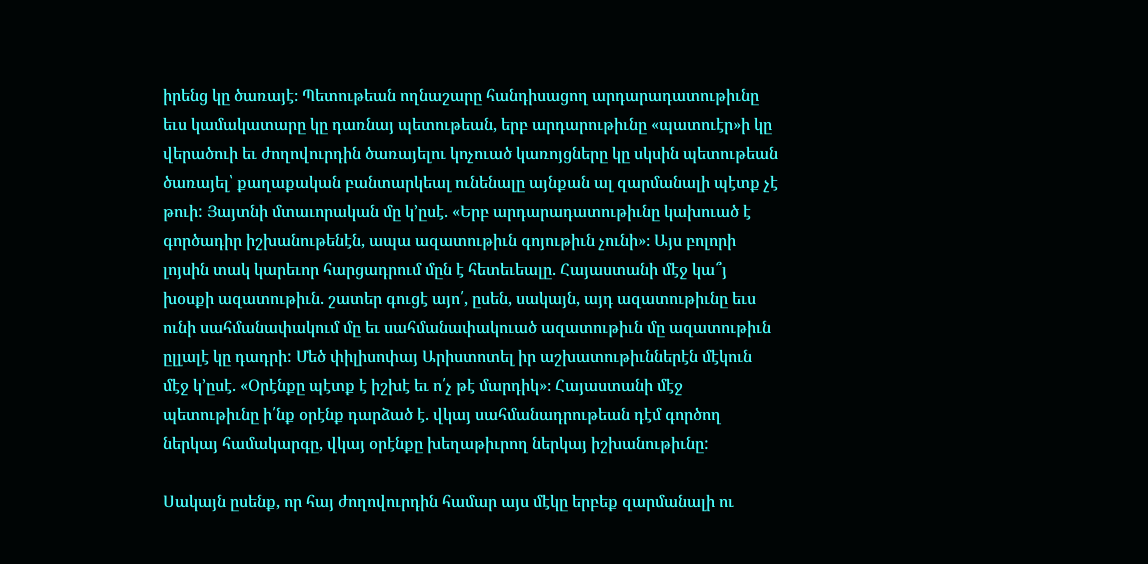իրենց կը ծառայէ։ Պետութեան ողնաշարը հանդիսացող արդարադատութիւնը եւս կամակատարը կը դառնայ պետութեան, երբ արդարութիւնը «պատուէր»ի կը վերածուի եւ ժողովուրդին ծառայելու կոչուած կառոյցները կը սկսին պետութեան ծառայել՝ քաղաքական բանտարկեալ ունենալը այնքան ալ զարմանալի պէտք չէ թուի: Յայտնի մտաւորական մը կ՚ըսէ. «Երբ արդարադատութիւնը կախուած է գործադիր իշխանութենէն, ապա ազատութիւն գոյութիւն չունի»։ Այս բոլորի լոյսին տակ կարեւոր հարցադրում մըն է հետեւեալը. Հայաստանի մէջ կա՞յ խօսքի ազատութիւն. շատեր գուցէ այո՛, ըսեն, սակայն, այդ ազատութիւնը եւս ունի սահմանափակում մը եւ սահմանափակուած ազատութիւն մը ազատութիւն ըլլալէ կը դադրի: Մեծ փիլիսոփայ Արիստոտել իր աշխատութիւններէն մէկուն մէջ կ՚ըսէ. «Օրէնքը պէտք է իշխէ եւ ո՛չ թէ մարդիկ»։ Հայաստանի մէջ պետութիւնը ի՛նք օրէնք դարձած է. վկայ սահմանադրութեան դէմ գործող ներկայ համակարգը, վկայ օրէնքը խեղաթիւրող ներկայ իշխանութիւնը:

Սակայն ըսենք, որ հայ ժողովուրդին համար այս մէկը երբեք զարմանալի ու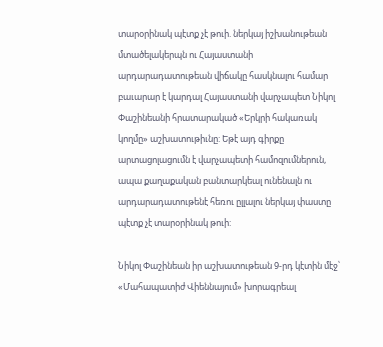տարօրինակ պէտք չէ թուի. ներկայ իշխանութեան մտածելակերպն ու Հայաստանի արդարադատութեան վիճակը հասկնալու համար բաւարար է կարդալ Հայաստանի վարչապետ Նիկոլ Փաշինեանի հրատարակած «Երկրի հակառակ կողմը» աշխատութիւնը: Եթէ այդ գիրքը արտացոլացումն է վարչապետի համոզումներուն, ապա քաղաքական բանտարկեալ ունենալն ու արդարադատութենէ հեռու ըլլալու ներկայ փաստը պէտք չէ տարօրինակ թուի:

Նիկոլ Փաշինեան իր աշխատութեան 9-րդ կէտին մէջ՝ «Մահապատիժ Վիեննայում» խորագրեալ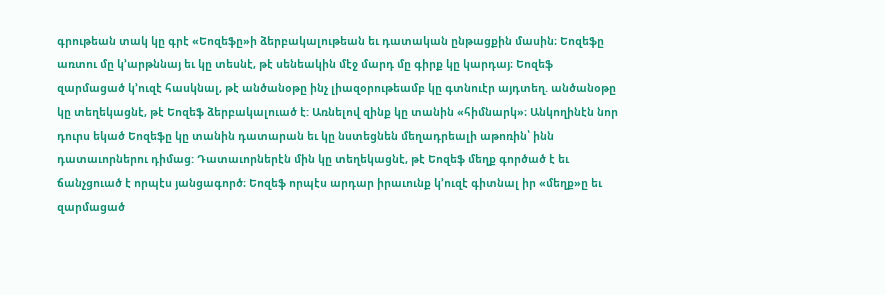գրութեան տակ կը գրէ «Եոզեֆը»ի ձերբակալութեան եւ դատական ընթացքին մասին։ Եոզեֆը առտու մը կ՚արթննայ եւ կը տեսնէ, թէ սենեակին մէջ մարդ մը գիրք կը կարդայ։ Եոզեֆ զարմացած կ՚ուզէ հասկնալ, թէ անծանօթը ինչ լիազօրութեամբ կը գտնուէր այդտեղ. անծանօթը կը տեղեկացնէ, թէ Եոզեֆ ձերբակալուած է: Առնելով զինք կը տանին «հիմնարկ»։ Անկողինէն նոր դուրս եկած Եոզեֆը կը տանին դատարան եւ կը նստեցնեն մեղադրեալի աթոռին՝ ինն դատաւորներու դիմաց: Դատաւորներէն մին կը տեղեկացնէ, թէ Եոզեֆ մեղք գործած է եւ ճանչցուած է որպէս յանցագործ։ Եոզեֆ որպէս արդար իրաւունք կ՚ուզէ գիտնալ իր «մեղք»ը եւ զարմացած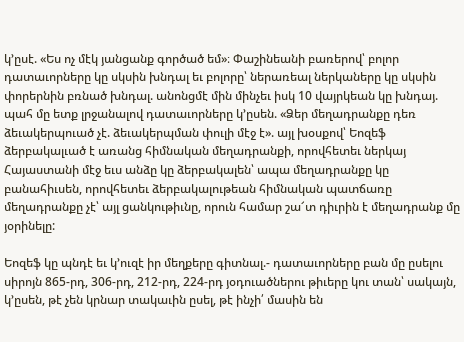կ՚ըսէ. «Ես ոչ մէկ յանցանք գործած եմ»։ Փաշինեանի բառերով՝ բոլոր դատաւորները կը սկսին խնդալ եւ բոլորը՝ ներառեալ ներկաները կը սկսին փորերնին բռնած խնդալ. անոնցմէ մին մինչեւ իսկ 10 վայրկեան կը խնդայ. պահ մը ետք լրջանալով դատաւորները կ՚ըսեն. «Ձեր մեղադրանքը դեռ ձեւակերպուած չէ. ձեւակերպման փուլի մէջ է». այլ խօսքով՝ Եոզեֆ ձերբակալւած է առանց հիմնական մեղադրանքի, որովհետեւ ներկայ Հայաստանի մէջ եւս անձը կը ձերբակալեն՝ ապա մեղադրանքը կը բանահիւսեն, որովհետեւ ձերբակալութեան հիմնական պատճառը մեղադրանքը չէ՝ այլ ցանկութիւնը, որուն համար շա՜տ դիւրին է մեղադրանք մը յօրինելը:

Եոզեֆ կը պնդէ եւ կ՚ուզէ իր մեղքերը գիտնալ.- դատաւորները բան մը ըսելու սիրոյն 865-րդ, 306-րդ, 212-րդ, 224-րդ յօդուածներու թիւերը կու տան՝ սակայն, կ՚ըսեն, թէ չեն կրնար տակաւին ըսել, թէ ինչի՛ մասին են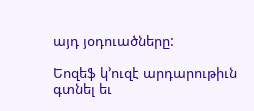այդ յօդուածները:

Եոզեֆ կ՚ուզէ արդարութիւն գտնել եւ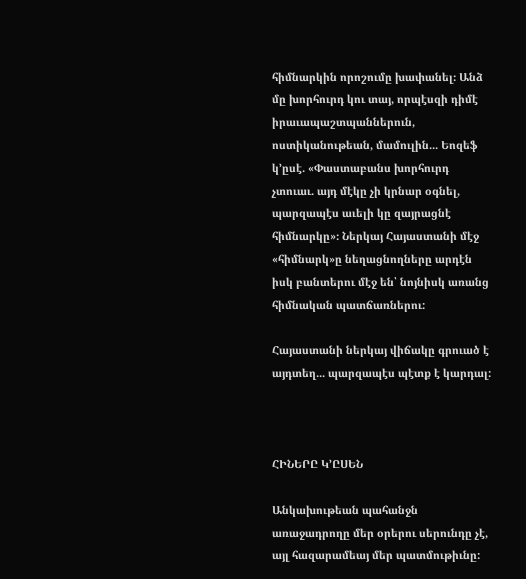հիմնարկին որոշումը խափանել։ Անձ մը խորհուրդ կու տայ, որպէսզի դիմէ իրաւապաշտպաններուն, ոստիկանութեան, մամուլին... Եոզեֆ կ՚ըսէ. «Փաստաբանս խորհուրդ չտուաւ. այդ մէկը չի կրնար օգնել, պարզապէս աւելի կը զայրացնէ հիմնարկը»։ Ներկայ Հայաստանի մէջ «հիմնարկ»ը նեղացնողները արդէն իսկ բանտերու մէջ են՝ նոյնիսկ առանց հիմնական պատճառներու:

Հայաստանի ներկայ վիճակը գրուած է այդտեղ... պարզապէս պէտք է կարդալ:



ՀԻՆԵՐԸ Կ՚ԸՍԵՆ

Անկախութեան պահանջն առաջադրողը մեր օրերու սերունդը չէ, այլ հազարամեայ մեր պատմութիւնը: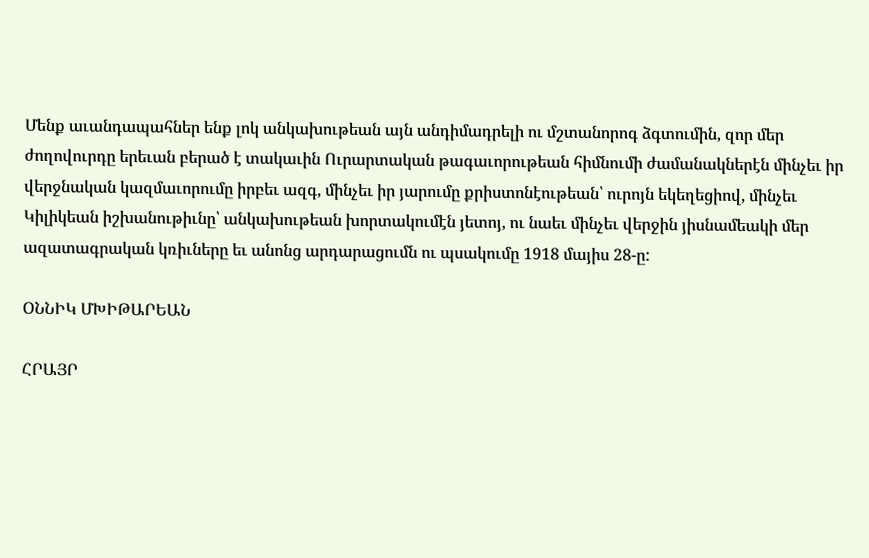Մենք աւանդապահներ ենք լոկ անկախութեան այն անդիմադրելի ու մշտանորոգ ձգտումին, զոր մեր ժողովուրդը երեւան բերած է տակաւին Ուրարտական թագաւորութեան հիմնումի ժամանակներէն մինչեւ իր վերջնական կազմաւորումը իրբեւ ազգ, մինչեւ իր յարումը քրիստոնէութեան՝ ուրոյն եկեղեցիով, մինչեւ Կիլիկեան իշխանութիւնը՝ անկախութեան խորտակումէն յետոյ, ու նաեւ մինչեւ վերջին յիսնամեակի մեր ազատագրական կռիւները եւ անոնց արդարացումն ու պսակումը 1918 մայիս 28-ը:

ՕՆՆԻԿ ՄԽԻԹԱՐԵԱՆ

ՀՐԱՅՐ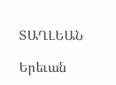ՏԱՂԼԵԱՆ

Երեւան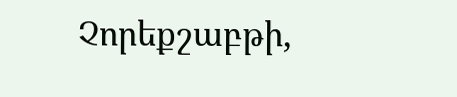Չորեքշաբթի,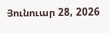Յունուար 28, 2026